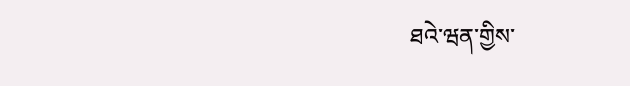ཐའེ་ཝན་གྱིས་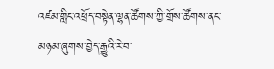འཛམ་གླིང་འཕྲོད་བསྟེན་ལྷན་ཚོགས་ཀྱི་གྲོས་ཚོགས་ནང་མཉམ་ཞུགས་བྱེད་རྒྱུའི་རེ་བ་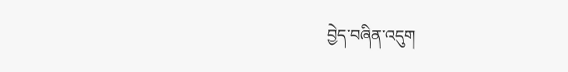བྱེད་བཞིན་འདུག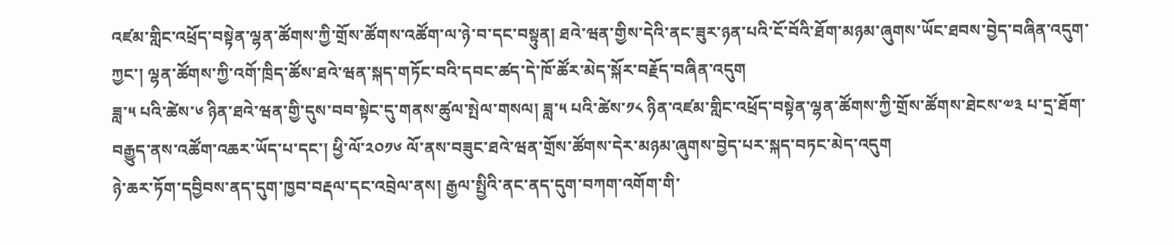འཛམ་གླིང་འཕྲོད་བསྟེན་ལྷན་ཚོགས་ཀྱི་གྲོས་ཚོགས་འཚོག་ལ་ཉེ་བ་དང་བསྟུན། ཐའེ་ཝན་གྱིས་དེའི་ནང་ཟུར་ཉན་པའི་ངོ་བོའི་ཐོག་མཉམ་ཞུགས་ཡོང་ཐབས་བྱེད་བཞིན་འདུག་ཀྱང་། ལྷན་ཚོགས་ཀྱི་འགོ་ཁྲིད་ཚོས་ཐའེ་ཝན་སྐད་གཏོང་བའི་དབང་ཚད་དེ་ཁོ་ཚོར་མེད་སྐོར་བརྗོད་བཞིན་འདུག
ཟླ་༥ པའི་ཚེས་༦ ཉིན་ཐའེ་ཝན་གྱི་དུས་བབ་སྟེང་དུ་གནས་ཚུལ་སྤེལ་གསལ། ཟླ་༥ པའི་ཚེས་༡༨ ཉིན་འཛམ་གླིང་འཕྲོད་བསྟེན་ལྷན་ཚོགས་ཀྱི་གྲོས་ཚོགས་ཐེངས་༧༣ པ་དྲ་ཐོག་བརྒྱུད་ནས་འཚོག་འཆར་ཡོད་པ་དང་། ཕྱི་ལོ་༢༠༡༦ ལོ་ནས་བཟུང་ཐའེ་ཝན་གྲོས་ཚོགས་དེར་མཉམ་ཞུགས་བྱེད་པར་སྐད་བཏང་མེད་འདུག
ཉེ་ཆར་ཏོག་དབྱིབས་ནད་དུག་ཁྱབ་བརྡལ་དང་འབྲེལ་ནས། རྒྱལ་སྤྱིའི་ནང་ནད་དུག་བཀག་འགོག་གི་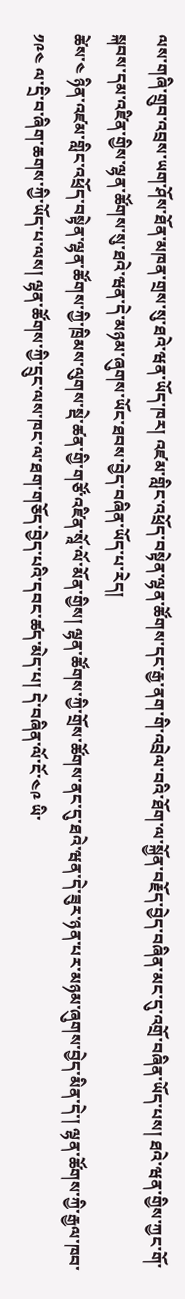ལས་གཞི་གྲུབ་འབྲས་ཡག་ཤོས་ཐོན་མཁན་གྲས་སུ་ཐའེ་ཝན་ཡོད་ཁར། འཛམ་གླིང་འཕྲོད་བསྟེན་ལྷན་ཚོགས་དང་རྒྱ་ནག་གི་འབྲེལ་བའི་ཐོག་ལ་སྐྱོན་བརྗོད་བྱེད་བཞིན་མང་དུ་འགྲོ་བཞིན་ཡོད་པས། ཐའེ་ཝན་གྱིས་ཀྱང་གོ་སྐབས་དམ་འཛིན་གྱིས་ལྷན་ཚོགས་སུ་ཐའེ་ཝན་དེ་མཉམ་ཞུགས་ཡོང་ཐབས་བྱེད་བཞིན་ཡོད་པ་རེད།
ཚེས་༤ ཉིན་འཛམ་གླིང་འཕྲོད་བསྟེན་ལྷན་ཚོགས་ཀྱི་ཁྲིམས་ལུགས་སྡེ་ཚན་གྱི་གཙོ་འཛིན་སཱོ་ལོ་མོན་གྱིས། ལྷན་ཚོགས་ཀྱི་གྲོས་ཚོགས་ནང་དུ་ཐའེ་ཝན་དེ་ཟུར་ཉན་པར་མཉམ་ཞུགས་བྱེད་མིན་དེ་། ལྷན་ཚོགས་ཀྱི་རྒྱལ་ཁབ་༡༩༤ ལ་དྲི་བ་ཞིག་ཆགས་ཀྱི་ཡོད་པ་ལས། ལྷན་ཚོགས་ཀྱི་དྲུང་ལས་ཁང་ལ་ཐག་གཅོད་བྱེད་པའི་དབང་ཚད་མེད་པ། དེ་བཞིན་ལོ་ངོ་༤༩ ཡི་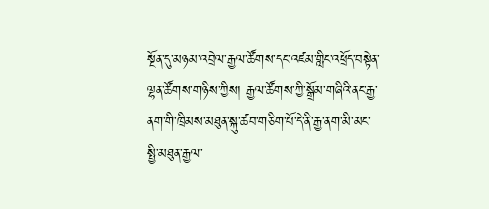སྔོན་དུ་མཉམ་འབྲེལ་རྒྱལ་ཚོགས་དང་འཛམ་གླིང་འཕྲོད་བསྟེན་ལྷན་ཚོགས་གཉིས་ཀྱིས། རྒྱལ་ཚོགས་ཀྱི་སྒྲོམ་གཞིའི་ནང་རྒྱ་ནག་གི་ཁྲིམས་མཐུན་སྐུ་ཚབ་གཅིག་པོ་དེ་ནི་རྒྱ་ནག་མི་མང་སྤྱི་མཐུན་རྒྱལ་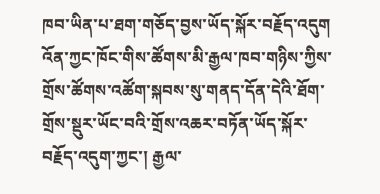ཁབ་ཡིན་པ་ཐག་གཅོད་བྱས་ཡོད་སྐོར་བརྗོད་འདུག
འོན་ཀྱང་ཁོང་གིས་ཚོགས་མི་རྒྱལ་ཁབ་གཉིས་ཀྱིས་གྲོས་ཚོགས་འཚོག་སྐབས་སུ་གནད་དོན་དེའི་ཐོག་གྲོས་སྡུར་ཡོང་བའི་གྲོས་འཆར་བཏོན་ཡོད་སྐོར་བརྗོད་འདུག་ཀྱང་། རྒྱལ་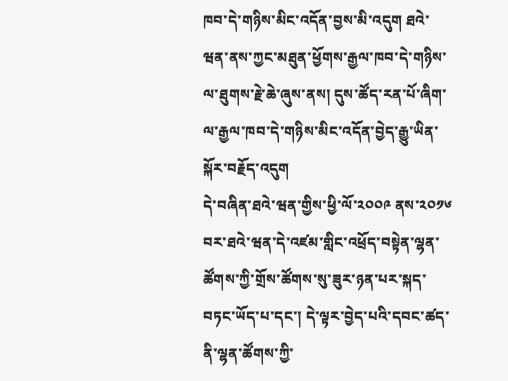ཁབ་དེ་གཉིས་མིང་འདོན་བྱས་མི་འདུག ཐའེ་ཝན་ནས་ཀྱང་མཐུན་ཕྱོགས་རྒྱལ་ཁབ་དེ་གཉིས་ལ་ཐུགས་རྗེ་ཆེ་ཞུས་ནས། དུས་ཚོད་རན་པོ་ཞིག་ལ་རྒྱལ་ཁབ་དེ་གཉིས་མིང་འདོན་བྱེད་རྒྱུ་ཡིན་སྐོར་བརྗོད་འདུག
དེ་བཞིན་ཐའེ་ཝན་གྱིས་ཕྱི་ལོ་༢༠༠༩ ནས་༢༠༡༦ བར་ཐའེ་ཝན་དེ་འཛམ་གླིང་འཕྲོད་བསྟེན་ལྷན་ཚོགས་ཀྱི་གྲོས་ཚོགས་སུ་ཟུར་ཉན་པར་སྐད་བཏང་ཡོད་པ་དང་། དེ་ལྟར་བྱེད་པའི་དབང་ཚད་ནི་ལྷན་ཚོགས་ཀྱི་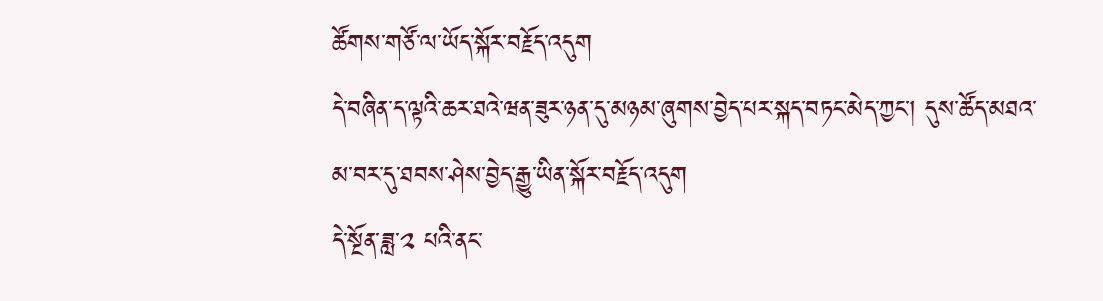ཚོགས་གཙོ་ལ་ཡོད་སྐོར་བརྗོད་འདུག
དེ་བཞིན་ད་ལྟའི་ཆར་ཐའེ་ཝན་ཟུར་ཉན་དུ་མཉམ་ཞུགས་བྱེད་པར་སྐད་བཏང་མེད་ཀྱང་། དུས་ཚོད་མཐའ་མ་བར་དུ་ཐབས་ཤེས་བྱེད་རྒྱུ་ཡིན་སྐོར་བརྗོད་འདུག
དེ་སྔོན་ཟླ་༢ པའི་ནང་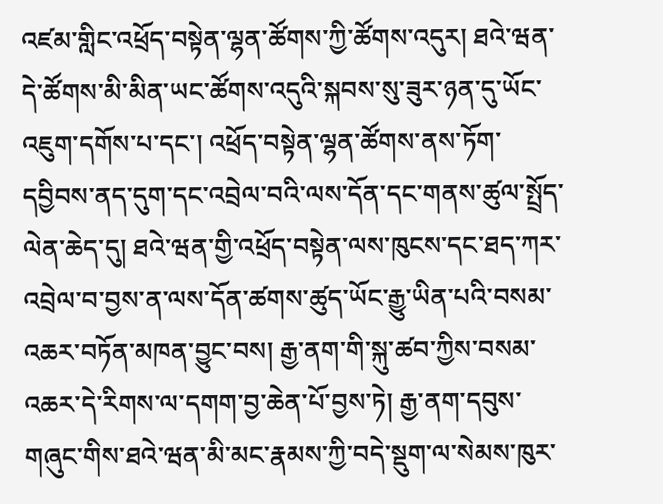འཛམ་གླིང་འཕྲོད་བསྟེན་ལྷན་ཚོགས་ཀྱི་ཚོགས་འདུར། ཐའེ་ཝན་དེ་ཚོགས་མི་མིན་ཡང་ཚོགས་འདུའི་སྐབས་སུ་ཟུར་ཉན་དུ་ཡོང་འཇུག་དགོས་པ་དང་། འཕྲོད་བསྟེན་ལྷན་ཚོགས་ནས་ཏོག་དབྱིབས་ནད་དུག་དང་འབྲེལ་བའི་ལས་དོན་དང་གནས་ཚུལ་སྤྲོད་ལེན་ཆེད་དུ། ཐའེ་ཝན་གྱི་འཕྲོད་བསྟེན་ལས་ཁུངས་དང་ཐད་ཀར་འབྲེལ་བ་བྱས་ན་ལས་དོན་ཚགས་ཚུད་ཡོང་རྒྱུ་ཡིན་པའི་བསམ་འཆར་བཏོན་མཁན་བྱུང་བས། རྒྱ་ནག་གི་སྐུ་ཚབ་ཀྱིས་བསམ་འཆར་དེ་རིགས་ལ་དགག་བྱ་ཆེན་པོ་བྱས་ཏེ། རྒྱ་ནག་དབུས་གཞུང་གིས་ཐའེ་ཝན་མི་མང་རྣམས་ཀྱི་བདེ་སྡུག་ལ་སེམས་ཁུར་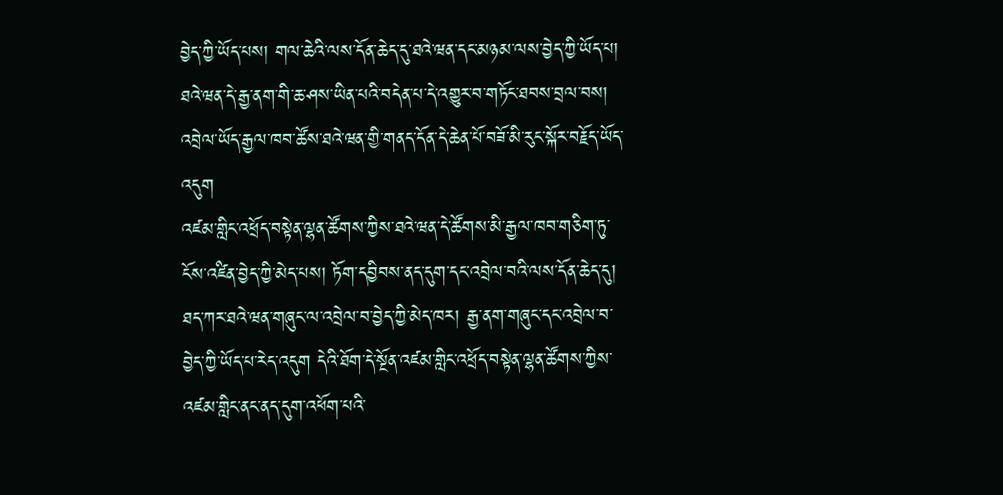བྱེད་ཀྱི་ཡོད་པས། གལ་ཆེའི་ལས་དོན་ཆེད་དུ་ཐའེ་ཝན་དང་མཉམ་ལས་བྱེད་ཀྱི་ཡོད་པ། ཐའེ་ཝན་དེ་རྒྱ་ནག་གི་ཆ་ཤས་ཡིན་པའི་བདེན་པ་དེ་འགྱུར་བ་གཏོང་ཐབས་བྲལ་བས། འབྲེལ་ཡོད་རྒྱལ་ཁབ་ཚོས་ཐའེ་ཝན་གྱི་གནད་དོན་དེ་ཆེན་པོ་བཟོ་མི་རུང་སྐོར་བརྗོད་ཡོད་འདུག
འཛམ་གླིང་འཕྲོད་བསྟེན་ལྷན་ཚོགས་ཀྱིས་ཐའེ་ཝན་དེ་ཚོགས་མི་རྒྱལ་ཁབ་གཅིག་ཏུ་ངོས་འཛིན་བྱེད་ཀྱི་མེད་པས། ཏོག་དབྱིབས་ནད་དུག་དང་འབྲེལ་བའི་ལས་དོན་ཆེད་དུ། ཐད་ཀར་ཐའེ་ཝན་གཞུང་ལ་འབྲེལ་བ་བྱེད་ཀྱི་མེད་ཁར། རྒྱ་ནག་གཞུང་དང་འབྲེལ་བ་བྱེད་ཀྱི་ཡོད་པ་རེད་འདུག དེའི་ཐོག་དེ་སྔོན་འཛམ་གླིང་འཕྲོད་བསྟེན་ལྷན་ཚོགས་ཀྱིས་འཛམ་གླིང་ནང་ནད་དུག་འཕོག་པའི་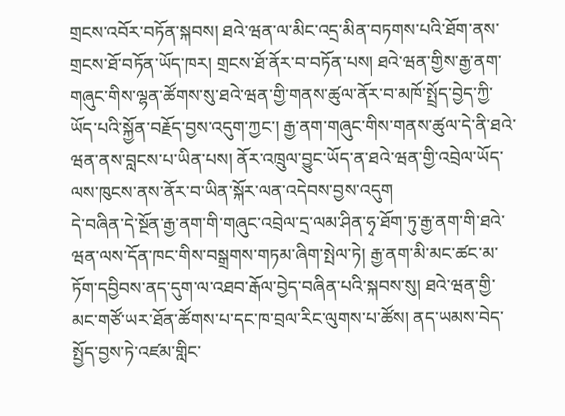གྲངས་འབོར་བཏོན་སྐབས། ཐའེ་ཝན་ལ་མིང་འདྲ་མིན་བཏགས་པའི་ཐོག་ནས་གྲངས་ཐོ་བཏོན་ཡོད་ཁར། གྲངས་ཐོ་ནོར་བ་བཏོན་པས། ཐའེ་ཝན་གྱིས་རྒྱ་ནག་གཞུང་གིས་ལྷན་ཚོགས་སུ་ཐའེ་ཝན་གྱི་གནས་ཚུལ་ནོར་བ་མཁོ་སྤྲོད་བྱེད་ཀྱི་ཡོད་པའི་སྐྱོན་བརྗོད་བྱས་འདུག་ཀྱང་། རྒྱ་ནག་གཞུང་གིས་གནས་ཚུལ་དེ་ནི་ཐའེ་ཝན་ནས་བླངས་པ་ཡིན་པས། ནོར་འཁྲུལ་བྱུང་ཡོད་ན་ཐའེ་ཝན་གྱི་འབྲེལ་ཡོད་ལས་ཁུངས་ནས་ནོར་བ་ཡིན་སྐོར་ལན་འདེབས་བྱས་འདུག
དེ་བཞིན་དེ་སྔོན་རྒྱ་ནག་གི་གཞུང་འབྲེལ་དྲ་ལམ་ཤིན་ཧྭ་ཐོག་ཏུ་རྒྱ་ནག་གི་ཐའེ་ཝན་ལས་དོན་ཁང་གིས་བསྒྲགས་གཏམ་ཞིག་སྤེལ་ཏེ། རྒྱ་ནག་མི་མང་ཚང་མ་ཏོག་དབྱིབས་ནད་དུག་ལ་འཐབ་རྒོལ་བྱེད་བཞིན་པའི་སྐབས་སུ། ཐའེ་ཝན་གྱི་མང་གཙོ་ཡར་ཐོན་ཚོགས་པ་དང་ཁ་བྲལ་རིང་ལུགས་པ་ཚོས། ནད་ཡམས་བེད་སྤྱོད་བྱས་ཏེ་འཛམ་གླིང་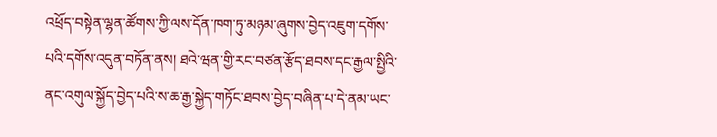འཕྲོད་བསྟེན་ལྷན་ཚོགས་ཀྱི་ལས་དོན་ཁག་ཏུ་མཉམ་ཞུགས་བྱེད་འཇུག་དགོས་པའི་དགོས་འདུན་བཏོན་ནས། ཐའེ་ཝན་གྱི་རང་བཙན་རྩོད་ཐབས་དང་རྒྱལ་སྤྱིའི་ནང་འགུལ་སྐྱོད་བྱེད་པའི་ས་ཆ་རྒྱ་སྐྱེད་གཏོང་ཐབས་བྱེད་བཞིན་པ་དེ་ནམ་ཡང་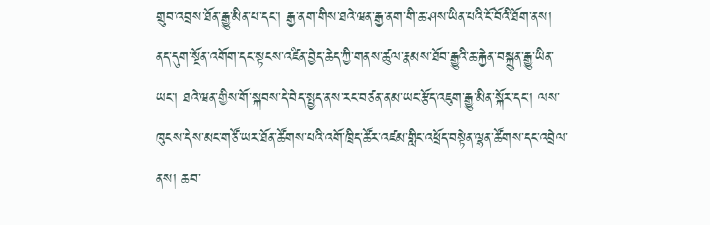གྲུབ་འབྲས་ཐོན་རྒྱུ་མིན་པ་དང་། རྒྱ་ནག་གིས་ཐའེ་ཝན་རྒྱ་ནག་གི་ཆ་ཤས་ཡིན་པའི་ངོ་བོའི་ཐོག་ནས། ནད་དུག་སྔོན་འགོག་དང་སྟངས་འཛིན་བྱེད་ཆེད་ཀྱི་གནས་ཚུལ་རྣམས་ཐོབ་རྒྱུའི་ཆ་རྐྱེན་བསྐྲུན་རྒྱུ་ཡིན་ཡང་། ཐའེ་ཝན་གྱིས་གོ་སྐབས་དེ་བེད་སྤྱད་ནས་རང་བཙན་ནམ་ཡང་རྩོད་འཇུག་རྒྱུ་མིན་སྐོར་དང་། ལས་ཁུངས་དེས་མང་གཙོ་ཡར་ཐོན་ཚོགས་པའི་འགོ་ཁྲིད་ཚོར་འཛམ་གླིང་འཕྲོད་བསྟེན་ལྷན་ཚོགས་དང་འབྲེལ་ནས། ཆབ་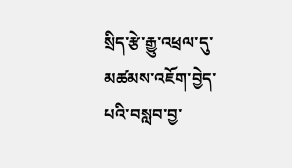སྲིད་རྩེ་རྒྱུ་འཕྲལ་དུ་མཚམས་འཇོག་བྱེད་པའི་བསླབ་བྱ་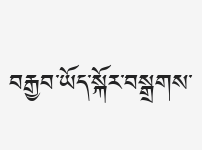བརྒྱབ་ཡོད་སྐོར་བསྒྲགས་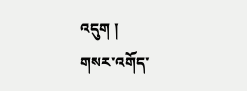འདུག །
གསར་འགོད་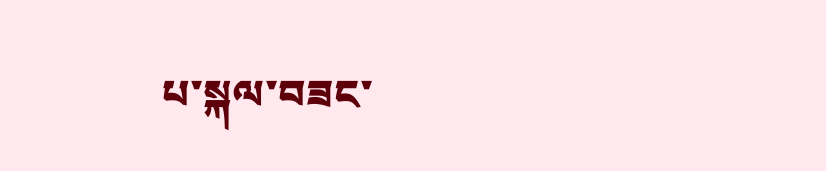པ་སྐལ་བཟང་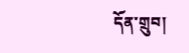དོན་གྲུབ།